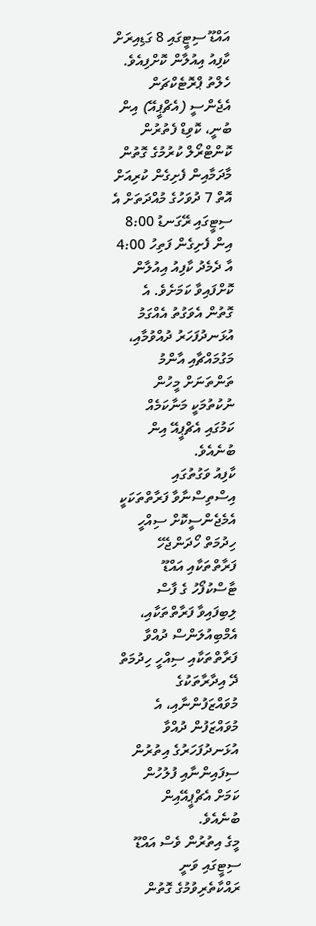އައްޑޫ ސިޓީގައި 8 ގަޑިއިރަށް ކާފިއު އިއުލާން ކޮށްފިއެވެ.
ހެލްތު ޕްރޮޓެކްޗަން އެޖެންސީ (އެޗްޕީއޭ) އިން ބުނީ، ކޮވިޑް ފެތުރުން ކޮންޓްރޯލް ކުރުމުގެ ގޮތުން މާދަމާއިން ފެށިގެން ކުރިއަށް އޮތް 7 ދުވަހުގެ މުއްދަތަށް އެ ސިޓީގައި ރޭގަނޑު 8:00 އިން ފެށިގެން ފަތިހު 4:00 އާ ދެމެދު ކާފިއު އިއުލާން ކޮށްފައިވާ ކަމަށެވެ. އެ ގޮތުން އެވަގުތު އެއްގަމު އުޅަނދުފަހަރު ދުއްވުމާއި، މަގުމައްޗާއި އާންމު ތަންތަނަށް މީހުން ނުކުތުމަކީ މަނާކަމެއް ކަމުގައި އެޗްޕީއޭ އިން ބުނެއެވެ.
ކާފިއު ވަގުތުގައި އިސްތިސްނާވާ ފަރާތްތަކަކީ އެމެޖެންސީކޮށް ސިއްހީ ހިދުމަތް ހޯދަންޖެހޭ ފަރާތްތަކާއި އައްޑޫ ޓާސްކުފޯހު ގެ ފާސް ލިބިފައިވާ ފަރާތްތަކާއި، އެމްބިއުލަންސް ދުއްވާ ފަރާތްތަކާއި ސިއްހީ ހިދުމަތް ދޭ އިދާރާތަކުގެ މުވައްޒަފުންނާއި، އެ މުވައްޒަފުން ދުއްވާ އުޅަނދުފަހަރުގެ އިތުރުން ސިފައިންނާއި ފުލުހުން ކަމަށް އެޗްޕީއޭއިން ބުނެއެވެ.
މީގެ އިތުރުން ވެސް އައްޑޫ ސިޓީގައި ވަނީ ރައްކާތެރިވުމުގެ ގޮތުން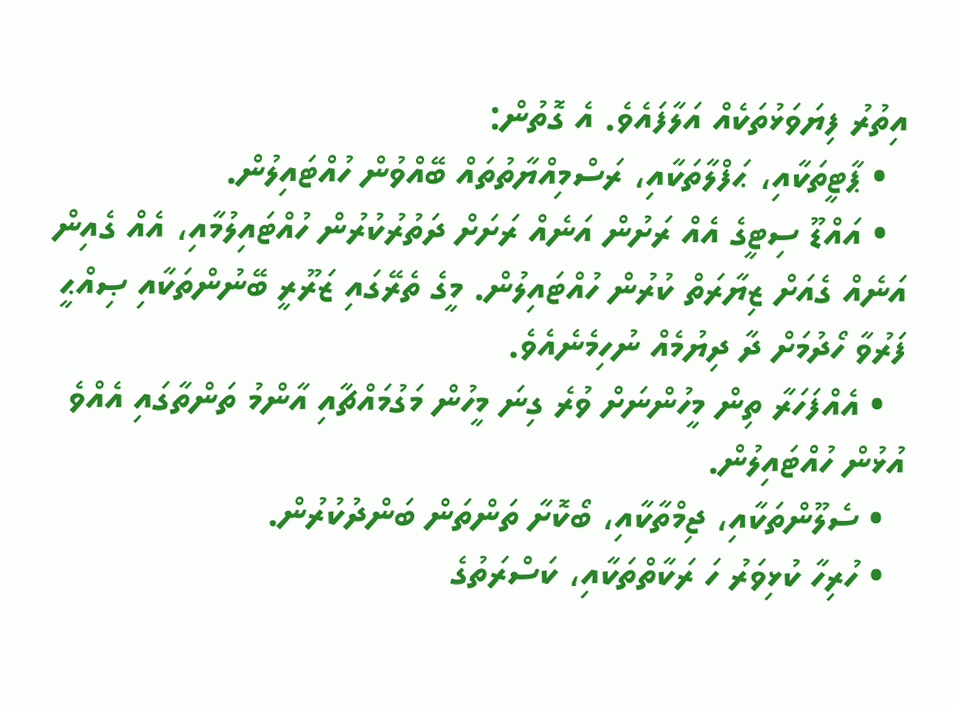އިތުރު ފިޔަވަޅުތަކެއް އަލާފައެވެ. އެ ގޮތުން:
  • ޕާޓީތަކާއި، ޙަފްލާތަކާއި، ރަސްމިއްޔާތުތައް ބޭއްވުން ހުއްޓައިލުން.
  • އައްޑޫ ސިޓީގެ އެއް ރަށުން އަނެއް ރަށަށް ދަތުރުކުރުން ހުއްޓައިލުމާއި، އެއް ގެއިން އަނެއް ގެއަށް ޒިޔާރަތް ކުރުން ހުއްޓައިލުން. މީގެ ތެރޭގައި ޒަރޫރީ ބޭނުންތަކާއި ޞިއްޙީ ފަރުވާ ހޯދުމަށް ދާ ދިޔުމެއް ނުހިމެނެއެވެ.
  • އެއްފަހަރާ ތިން މީހުންނަށް ވުރެ ގިނަ މީހުން މަގުމައްޗާއި އާންމު ތަންތާގައި އެއްވެ އުޅުން ހުއްޓައިލުން.
  • ސެލޫންތަކާއި، ޖިމްތާކާއި، ބޯކޮށާ ތަންތަން ބަންދުކުރުން.
  • ހުރިހާ ކުޅިވަރު ހަ ރަކާތްތަކާއި، ކަސްރަތުގެ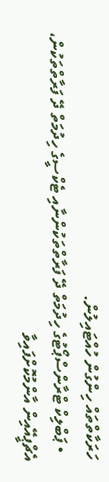ހަރަކާތްތައް ހިންގުން ހުއްޓައިލުން.
  • ޕަބްލިކް ޓްރާންސްޕޯޓުގެ ހިދުމަތް ދޭ ފަރާތްތަކުންނާއި ޓެކްސީގެ ހިދުމަތް ދޭ ފަރާތްތަކުން، އެޗްޕީއޭއިން އާންމުކޮށްފައިވާ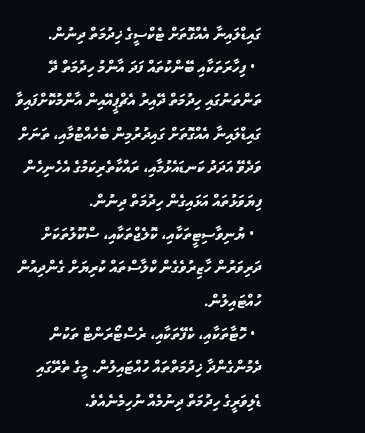ގައިޑްލައިނާ އެއްގޮތަށް ޓެކްސީގެ ޚިދުމަތް ދިނުން.
  • ފިހާރަތަކާއި ބޭންކުތައް ފަދަ އާންމު ހިދުމަތް ދޭ ތަންތަނުގައި ހިދުމަތް ދޭއިރު އެޗްޕީއޭއިން އާންމުކޮށްފައިވާ ގައިޑްލައިނާ އެއްގޮތަށް ގައިދުރުމިން ބެހެއްޓުމާއި، ތަނަށް ވަދެވޭ އަދަދު ކަނޑައެޅުމާއި، ރައްކާތެރިކަމުގެ އެހެނިހެން ފިޔަވަޅުތައް އަޅައިގެން ހިދުމަތް ދިނުން.
  • ޔުނިވާސިޓީތަކާއި، ކޮލެޖްތަކާއި، ސްކޫލުތަކަށް ދަރިވަރުން ހާޒިރުވެގެން ކްލާސްތައް ކުރިޔަށް ގެންދިއުން ހުއްޓައިލުން.
  • ހޮޓާތަކާއި، ކެފޭތަކާއި، ރެސްޓޯރަންޓް ތަކުން ދެމުންގެންދާ ޚިދުމަތްތައް ހުއްޓައިލުން. މީގެ ތެރޭގައި ޑެލިވަރީގެ ހިދުމަތް ދިނުމެއް ނުހިމެނެއެވެ.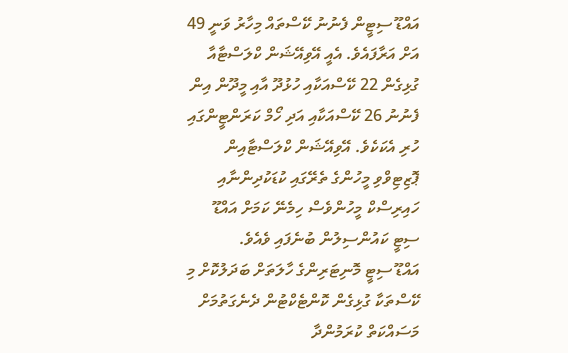އައްޑޫ ސިޓީން ފެނުނު ކޭސްތައް މިހާރު ވަނީ 49 އަށް އަރާފައެވެ. އެއީ އޭވިއޭޝަން ކްލަސްޓާއާ ގުޅިގެން 22 ކޭސްއަކާއި ހުޅުދޫ އާއި މީދޫން އިން ފެނުނު 26 ކޭސްއަކާއި އަދި ހޯމް ކަރަންޓީންގައި ހުރި އެކަކެވެ. އޭވިއޭޝަން ކްލަސްޓާއިން ޕޮޒިޓިވްވި މީހުންގެ ތެރޭގައި ކުޑަކުދިންނާއި ހައިރިސްކް މީހުންވެސް ހިމެނޭ ކަމަށް އައްޑޫ ސިޓީ ކައުންސިލުން ބުނެފައި ވެއެވެ.
އައްޑޫ ސިޓީ މޮނިޓަރިންގެ ހާލަތަށް ބަދަލުކޮށް މި ކޭސްތަކާ ގުޅިގެން ކޮންޓެކްޓުން ދެނެގަތުމަށް މަސައްކަތް ކުރަމުންދާ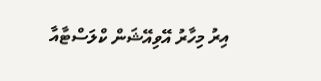އިރު މިހާރު އޭވިއޭޝަން ކްލަސްޓާއާ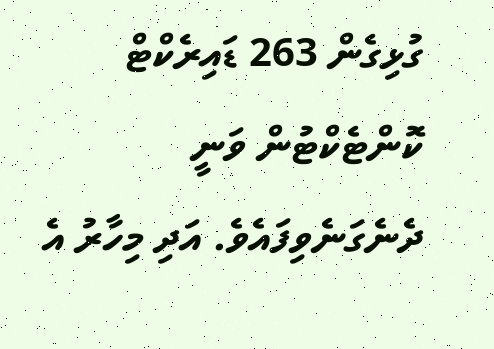ގުޅިގެން 263 ޑައިރެކްޓް ކޮންޓެކްޓުން ވަނީ ދެނެގަނެވިފައެވެ. އަދި މިހާރު އެ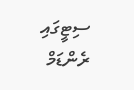ސިޓީގައި ރެންޑަމް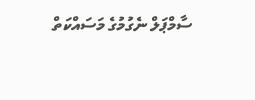ސާމްޕަލް ނެގުމުގެ މަސައްކަތް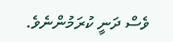ވެސް ދަނީ ކުރަމުންނެވެ.